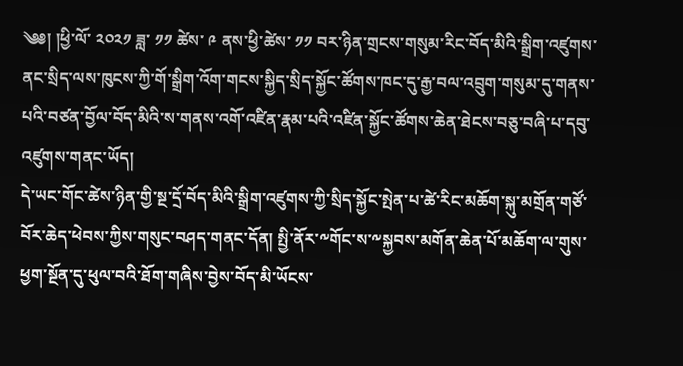༄༅། །ཕྱི་ལོ་ ༢༠༢༡ ཟླ་ ༡༡ ཚེས་ ༩ ནས་ཕྱི་ཚེས་ ༡༡ བར་ཉིན་གྲངས་གསུམ་རིང་བོད་མིའི་སྒྲིག་འཛུགས་ནང་སྲིད་ལས་ཁུངས་ཀྱི་གོ་སྒྲིག་འོག་གངས་སྐྱིད་སྲིད་སྐྱོང་ཚོགས་ཁང་དུ་རྒྱ་བལ་འབྲུག་གསུམ་དུ་གནས་པའི་བཙན་བྱོལ་བོད་མིའི་ས་གནས་འགོ་འཛིན་རྣམ་པའི་འཛིན་སྐྱོང་ཚོགས་ཆེན་ཐེངས་བཅུ་བཞི་པ་དབུ་འཛུགས་གནང་ཡོད།
དེ་ཡང་གོང་ཚེས་ཉིན་གྱི་སྔ་དྲོ་བོད་མིའི་སྒྲིག་འཛུགས་ཀྱི་སྲིད་སྐྱོང་སྤེན་པ་ཚེ་རིང་མཆོག་སྐུ་མགྲོན་གཙོ་བོར་ཆེད་ཕེབས་ཀྱིས་གསུང་བཤད་གནང་དོན། སྤྱི་ནོར་༸གོང་ས་༸སྐྱབས་མགོན་ཆེན་པོ་མཆོག་ལ་གུས་ཕྱག་སྔོན་དུ་ཕུལ་བའི་ཐོག་གཞིས་བྱེས་བོད་མི་ཡོངས་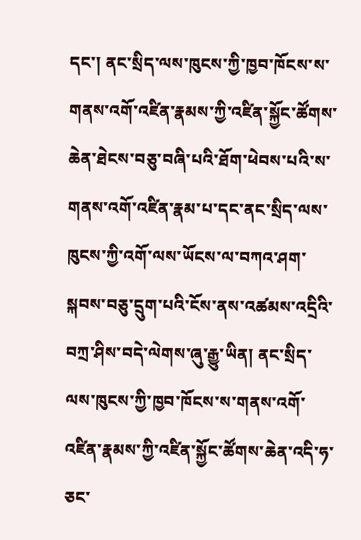དང་། ནང་སྲིད་ལས་ཁུངས་ཀྱི་ཁྱབ་ཁོངས་ས་གནས་འགོ་འཛིན་རྣམས་ཀྱི་འཛིན་སྐྱོང་ཚོགས་ཆེན་ཐེངས་བཅུ་བཞི་པའི་ཐོག་ཕེབས་པའི་ས་གནས་འགོ་འཛིན་རྣམ་པ་དང་ནང་སྲིད་ལས་ཁུངས་ཀྱི་འགོ་ལས་ཡོངས་ལ་བཀའ་ཤག་སྐབས་བཅུ་དྲུག་པའི་ངོས་ནས་འཚམས་འདྲིའི་བཀྲ་ཤིས་བདེ་ལེགས་ཞུ་རྒྱུ་ཡིན། ནང་སྲིད་ལས་ཁུངས་ཀྱི་ཁྱབ་ཁོངས་ས་གནས་འགོ་འཛིན་རྣམས་ཀྱི་འཛིན་སྐྱོང་ཚོགས་ཆེན་འདི་ཧ་ཅང་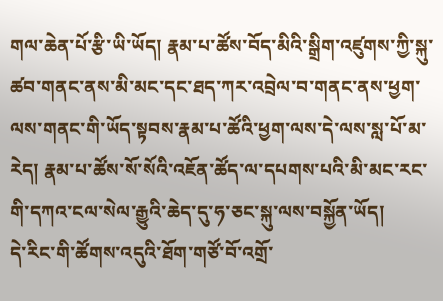གལ་ཆེན་པོ་རྩི་ཡི་ཡོད། རྣམ་པ་ཚོས་བོད་མིའི་སྒྲིག་འཛུགས་ཀྱི་སྐུ་ཚབ་གནང་ནས་མི་མང་དང་ཐད་ཀར་འབྲེལ་བ་གནང་ནས་ཕྱག་ལས་གནང་གི་ཡོད་སྟབས་རྣམ་པ་ཚོའི་ཕྱག་ལས་དེ་ལས་སླ་པོ་མ་རེད། རྣམ་པ་ཚོས་སོ་སོའི་འཇོན་ཚོད་ལ་དཔགས་པའི་མི་མང་རང་གི་དཀའ་ངལ་སེལ་རྒྱུའི་ཆེད་དུ་ཧ་ཅང་སྐུ་ལས་བསྐྱོན་ཡོད།
དེ་རིང་གི་ཚོགས་འདུའི་ཐོག་གཙོ་བོ་འགྲོ་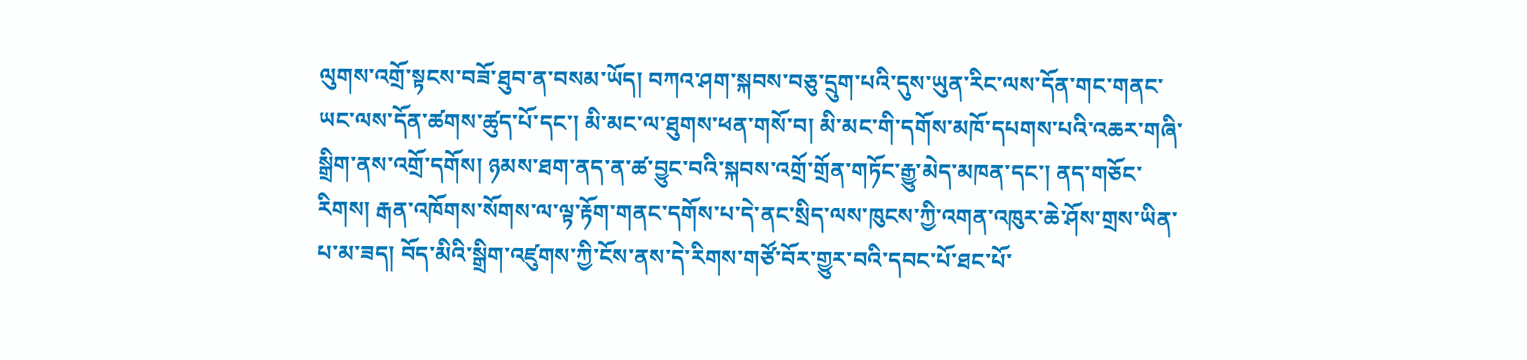ལུགས་འགྲོ་སྟངས་བཟོ་ཐུབ་ན་བསམ་ཡོད། བཀའ་ཤག་སྐབས་བཅུ་དྲུག་པའི་དུས་ཡུན་རིང་ལས་དོན་གང་གནང་ཡང་ལས་དོན་ཚགས་ཚུད་པོ་དང་། མི་མང་ལ་ཐུགས་ཕན་གསོ་བ། མི་མང་གི་དགོས་མཁོ་དཔགས་པའི་འཆར་གཞི་སྒྲིག་ནས་འགྲོ་དགོས། ཉམས་ཐག་ནད་ན་ཚ་བྱུང་བའི་སྐབས་འགྲོ་གྲོན་གཏོང་རྒྱུ་མེད་མཁན་དང་། ནད་གཅོང་རིགས། རྒན་འཁོགས་སོགས་ལ་ལྟ་རྟོག་གནང་དགོས་པ་དེ་ནང་སྲིད་ལས་ཁུངས་ཀྱི་འགན་འཁུར་ཆེ་ཤོས་གྲས་ཡིན་པ་མ་ཟད། བོད་མིའི་སྒྲིག་འཛུགས་ཀྱི་ངོས་ནས་དེ་རིགས་གཙོ་བོར་གྱུར་བའི་དབང་པོ་ཐང་པོ་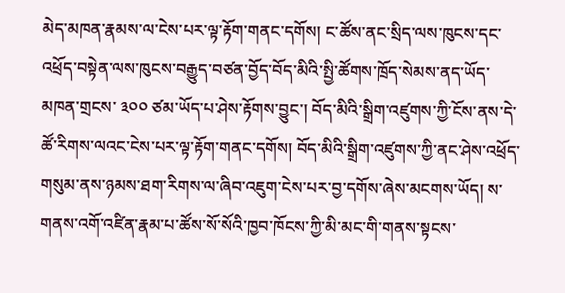མེད་མཁན་རྣམས་ལ་ངེས་པར་ལྟ་རྟོག་གནང་དགོས། ང་ཚོས་ནང་སྲིད་ལས་ཁུངས་དང་འཕྲོད་བསྟེན་ལས་ཁུངས་བརྒྱུད་བཙན་བྱོད་བོད་མིའི་སྤྱི་ཚོགས་ཁྲོད་སེམས་ནད་ཡོད་མཁན་གྲངས་ ༣༠༠ ཙམ་ཡོད་པ་ཤེས་རྟོགས་བྱུང་། བོད་མིའི་སྒྲིག་འཛུགས་ཀྱི་ངོས་ནས་དེ་ཚོ་རིགས་ལའང་ངེས་པར་ལྟ་རྟོག་གནང་དགོས། བོད་མིའི་སྒྲིག་འཛུགས་ཀྱི་ནང་ཤེས་འཕྲོད་གསུམ་ནས་ཉམས་ཐག་རིགས་ལ་ཞིབ་འཇུག་ངེས་པར་བྱ་དགོས་ཞེས་མངགས་ཡོད། ས་གནས་འགོ་འཛིན་རྣམ་པ་ཚོས་སོ་སོའི་ཁྱབ་ཁོངས་ཀྱི་མི་མང་གི་གནས་སྟངས་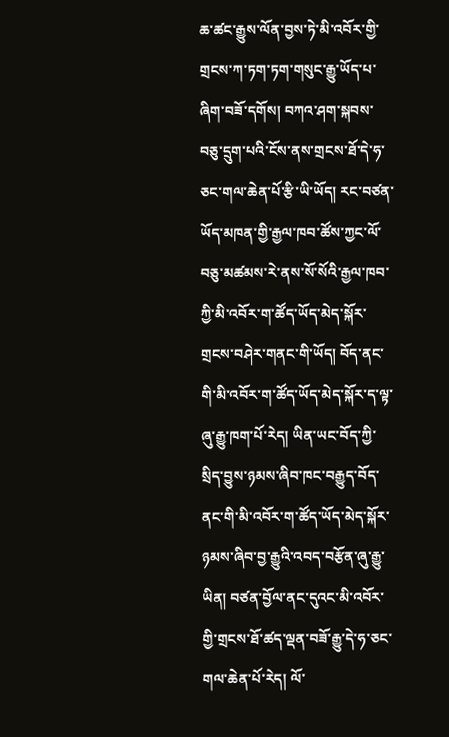ཆ་ཚང་རྒྱུས་ལོན་བྱས་ཏེ་མི་འབོར་གྱི་གྲངས་ཀ་ཏག་ཏག་གསུང་རྒྱུ་ཡོད་པ་ཞིག་བཟོ་དགོས། བཀའ་ཤག་སྐབས་བཅུ་དྲུག་པའི་ངོས་ནས་གྲངས་ཐོ་དེ་ཧ་ཅང་གལ་ཆེན་པོ་རྩི་ཡི་ཡོད། རང་བཙན་ཡོད་མཁན་གྱི་རྒྱལ་ཁབ་ཚོས་ཀྱང་ལོ་བཅུ་མཚམས་རེ་ནས་སོ་སོའི་རྒྱལ་ཁབ་ཀྱི་མི་འབོར་ག་ཚོད་ཡོད་མེད་སྐོར་གྲངས་བཤེར་གནང་གི་ཡོད། བོད་ནང་གི་མི་འབོར་ག་ཚོད་ཡོད་མེད་སྐོར་ད་ལྟ་ཞུ་རྒྱུ་ཁག་པོ་རེད། ཡིན་ཡང་བོད་ཀྱི་སྲིད་བྱུས་ཉམས་ཞིབ་ཁང་བརྒྱུད་བོད་ནང་གི་མི་འབོར་ག་ཚོད་ཡོད་མེད་སྐོར་ཉམས་ཞིབ་བྱ་རྒྱུའི་འབད་བརྩོན་ཞུ་རྒྱུ་ཡིན། བཙན་བྱོལ་ནང་དུའང་མི་འབོར་གྱི་གྲངས་ཐོ་ཚད་ལྡན་བཟོ་རྒྱུ་དེ་ཧ་ཅང་གལ་ཆེན་པོ་རེད། ལོ་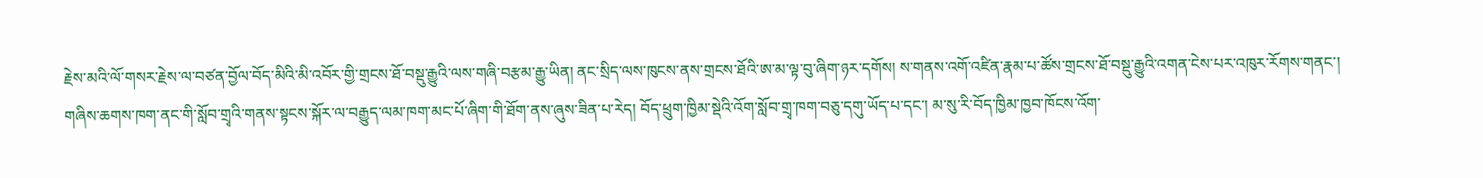རྗེས་མའི་ལོ་གསར་རྗེས་ལ་བཙན་བྱོལ་བོད་མིའི་མི་འབོར་གྱི་གྲངས་ཐོ་བསྡུ་རྒྱུའི་ལས་གཞི་བརྩམ་རྒྱུ་ཡིན། ནང་སྲིད་ལས་ཁུངས་ནས་གྲངས་ཐོའི་ཨ་མ་ལྟ་བུ་ཞིག་ཉར་དགོས། ས་གནས་འགོ་འཛིན་རྣམ་པ་ཚོས་གྲངས་ཐོ་བསྡུ་རྒྱུའི་འགན་ངེས་པར་འཁུར་རོགས་གནང་། གཞིས་ཆགས་ཁག་ནང་གི་སློབ་གྲྭའི་གནས་སྟངས་སྐོར་ལ་བརྒྱུད་ལམ་ཁག་མང་པོ་ཞིག་གི་ཐོག་ནས་ཞུས་ཟིན་པ་རེད། བོད་ཕྲུག་ཁྱིམ་སྡེའི་འོག་སློབ་གྲྭ་ཁག་བཅུ་དགུ་ཡོད་པ་དང་། མ་སུ་རི་བོད་ཁྱིམ་ཁྱབ་ཁོངས་འོག་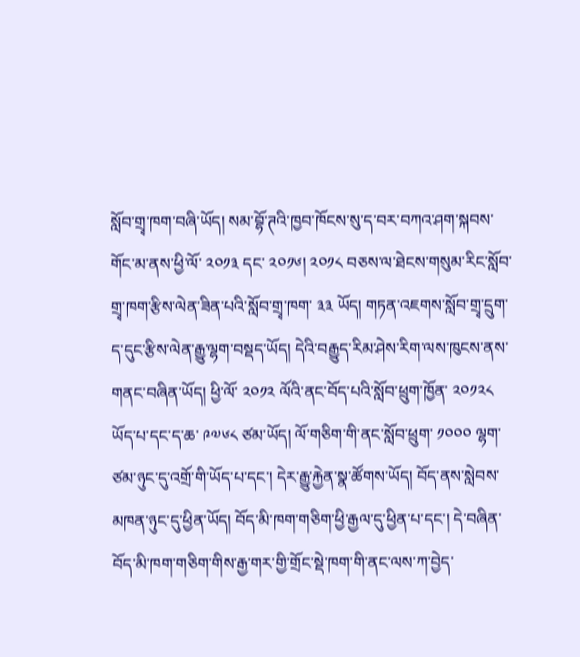སློབ་གྲྭ་ཁག་བཞི་ཡོད། སམ་བྷོ་ཊའི་ཁྱབ་ཁོངས་སུ་ད་བར་བཀའ་ཤག་སྐབས་གོང་མ་ནས་ཕྱི་ལོ་ ༢༠༡༣ དང་ ༢༠༡༦། ༢༠༡༨ བཅས་ལ་ཐེངས་གསུམ་རིང་སློབ་གྲྭ་ཁག་རྩིས་ལེན་ཟིན་པའི་སློབ་གྲྭ་ཁག་ ༣༣ ཡོད། གཏན་འཇགས་སློབ་གྲྭ་དྲུག་ད་དུང་རྩིས་ལེན་རྒྱུ་ལྷག་བསྡད་ཡོད། དེའི་བརྒྱུད་རིམ་ཤེས་རིག་ལས་ཁུངས་ནས་གནང་བཞིན་ཡོད། ཕྱི་ལོ་ ༢༠༡༢ ལོའི་ནང་བོད་པའི་སློབ་ཕྲུག་ཁྱོན་ ༢༠༡༢༨ ཡོད་པ་དང་ད་ཆ་ ༩༧༦༨ ཙམ་ཡོད། ལོ་གཅིག་གི་ནང་སློབ་ཕྲུག་ ༡༠༠༠ ལྷག་ཙམ་ཉུང་དུ་འགྲོ་གི་ཡོད་པ་དང་། དེར་རྒྱུ་རྐྱེན་སྣ་ཚོགས་ཡོད། བོད་ནས་སླེབས་མཁན་ཉུང་དུ་ཕྱིན་ཡོད། བོད་མི་ཁག་གཅིག་ཕྱི་རྒྱལ་དུ་ཕྱིན་པ་དང་། དེ་བཞིན་བོད་མི་ཁག་གཅིག་གིས་རྒྱ་གར་གྱི་གྲོང་སྡེ་ཁག་གི་ནང་ལས་ཀ་བྱེད་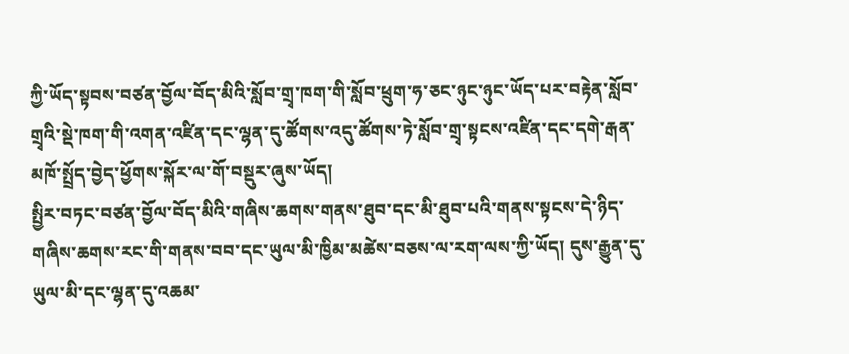ཀྱི་ཡོད་སྟབས་བཙན་བྱོལ་བོད་མིའི་སློབ་གྲྭ་ཁག་གི་སློབ་ཕྲུག་ཧ་ཅང་ཉུང་ཉུང་ཡོད་པར་བརྟེན་སློབ་གྲྭའི་སྡེ་ཁག་གི་འགན་འཛིན་དང་ལྷན་དུ་ཚོགས་འདུ་ཚོགས་ཏེ་སློབ་གྲྭ་སྟངས་འཛིན་དང་དགེ་རྒན་མཁོ་སྤྲོད་བྱེད་ཕྱོགས་སྐོར་ལ་གོ་བསྡུར་ཞུས་ཡོད།
སྤྱིར་བཏང་བཙན་བྱོལ་བོད་མིའི་གཞིས་ཆགས་གནས་ཐུབ་དང་མི་ཐུབ་པའི་གནས་སྟངས་དེ་ཉིད་གཞིས་ཆགས་རང་གི་གནས་བབ་དང་ཡུལ་མི་ཁྱིམ་མཚེས་བཅས་ལ་རག་ལས་ཀྱི་ཡོད། དུས་རྒྱུན་དུ་ཡུལ་མི་དང་ལྷན་དུ་འཆམ་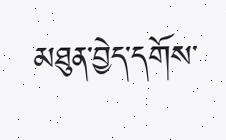མཐུན་བྱེད་དགོས་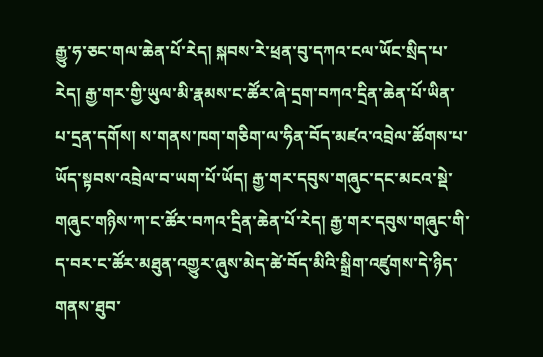རྒྱུ་ཧ་ཅང་གལ་ཆེན་པོ་རེད། སྐབས་རེ་ཕྲན་བུ་དཀའ་ངལ་ཡོང་སྲིད་པ་རེད། རྒྱ་གར་གྱི་ཡུལ་མི་རྣམས་ང་ཚོར་ཞེ་དྲག་བཀའ་དྲིན་ཆེན་པོ་ཡིན་པ་དྲན་དགོས། ས་གནས་ཁག་གཅིག་ལ་ཧིན་བོད་མཛའ་འབྲེལ་ཚོགས་པ་ཡོད་སྟབས་འབྲེལ་བ་ཡག་པོ་ཡོད། རྒྱ་གར་དབུས་གཞུང་དང་མངའ་སྡེ་གཞུང་གཉིས་ཀ་ང་ཚོར་བཀའ་དྲིན་ཆེན་པོ་རེད། རྒྱ་གར་དབུས་གཞུང་གི་ད་བར་ང་ཚོར་མཐུན་འགྱུར་ཞུས་མེད་ཚེ་བོད་མིའི་སྒྲིག་འཛུགས་དེ་ཉིད་གནས་ཐུབ་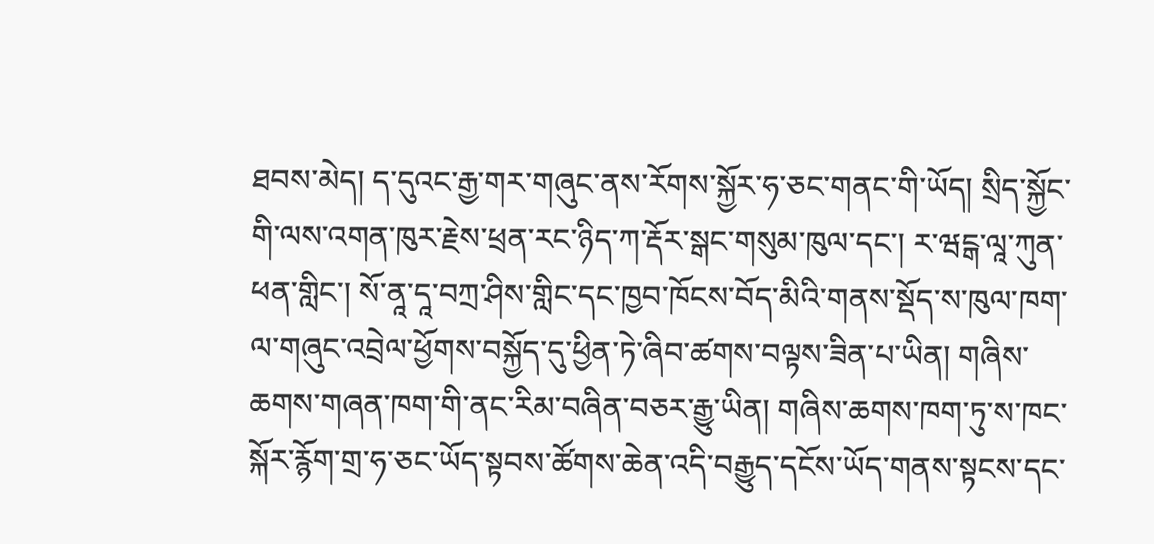ཐབས་མེད། ད་དུའང་རྒྱ་གར་གཞུང་ནས་རོགས་སྐྱོར་ཧ་ཅང་གནང་གི་ཡོད། སྲིད་སྐྱོང་གི་ལས་འགན་ཁུར་རྗེས་ཕྲན་རང་ཉིད་ཀ་རྡོར་སྒང་གསུམ་ཁུལ་དང་། ར་ཝངྒ་ལཱ་ཀུན་ཕན་གླིང་། སོ་ནཱ་དཱ་བཀྲ་ཤིས་གླིང་དང་ཁྱབ་ཁོངས་བོད་མིའི་གནས་སྡོད་ས་ཁུལ་ཁག་ལ་གཞུང་འབྲེལ་ཕྱོགས་བསྐྱོད་དུ་ཕྱིན་ཏེ་ཞིབ་ཚགས་བལྟས་ཟིན་པ་ཡིན། གཞིས་ཆགས་གཞན་ཁག་གི་ནང་རིམ་བཞིན་བཅར་རྒྱུ་ཡིན། གཞིས་ཆགས་ཁག་ཏུ་ས་ཁང་སྐོར་རྙོག་གྲ་ཧ་ཅང་ཡོད་སྟབས་ཚོགས་ཆེན་འདི་བརྒྱུད་དངོས་ཡོད་གནས་སྟངས་དང་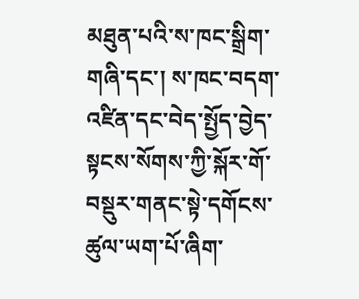མཐུན་པའི་ས་ཁང་སྒྲིག་གཞི་དང་། ས་ཁང་བདག་འཛིན་དང་བེད་སྤྱོད་བྱེད་སྟངས་སོགས་ཀྱི་སྐོར་གོ་བསྡུར་གནང་སྟེ་དགོངས་ཚུལ་ཡག་པོ་ཞིག་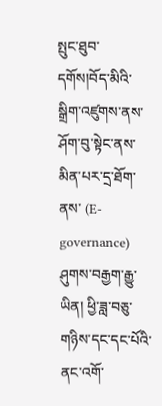སྤུང་ཐུབ་དགོས།བོད་མིའི་སྒྲིག་འཛུགས་ནས་ཤོག་བུ་སྟེང་ནས་མིན་པར་དྲ་ཐོག་ནས་ (E-governance) ཤུགས་བརྒྱག་རྒྱུ་ཡིན། ཕྱི་ཟླ་བཅུ་གཉིས་དང་དང་པོའི་ནང་འགོ་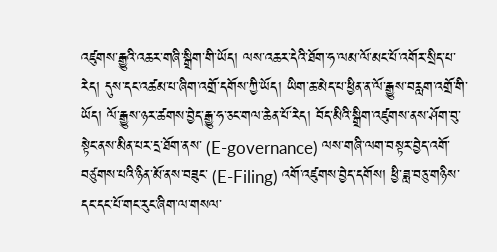འཛུགས་རྒྱུའི་འཆར་གཞི་སྒྲིག་གི་ཡོད། ལས་འཆར་དེའི་ཐོག་ཧ་ལམ་ལོ་མང་པོ་འགོར་སྲིད་པ་རེད། དུས་དང་འཚམ་པ་ཞིག་འགྲོ་དགོས་ཀྱི་ཡོད། ཡིག་ཆ་མེད་པ་ཕྱིན་ན་ལོ་རྒྱུས་བརླག་འགྲོ་གི་ཡོད། ལོ་རྒྱུས་ཉར་ཚགས་བྱེད་རྒྱུ་ཧ་ཅང་གལ་ཆེན་པོ་རེད། བོད་མིའི་སྒྲིག་འཛུགས་ནས་ཤོག་བུ་སྟེང་ནས་མིན་པར་དྲ་ཐོག་ནས་ (E-governance) ལས་གཞི་ལག་བསྟར་བྱེད་འགོ་བཙུགས་པའི་ཉིན་མོ་ནས་བཟུང་ (E-Filing) འགོ་འཛུགས་བྱེད་དགོས། ཕྱི་ཟླ་བཅུ་གཉིས་དང་དང་པོ་གང་རུང་ཞིག་ལ་གསལ་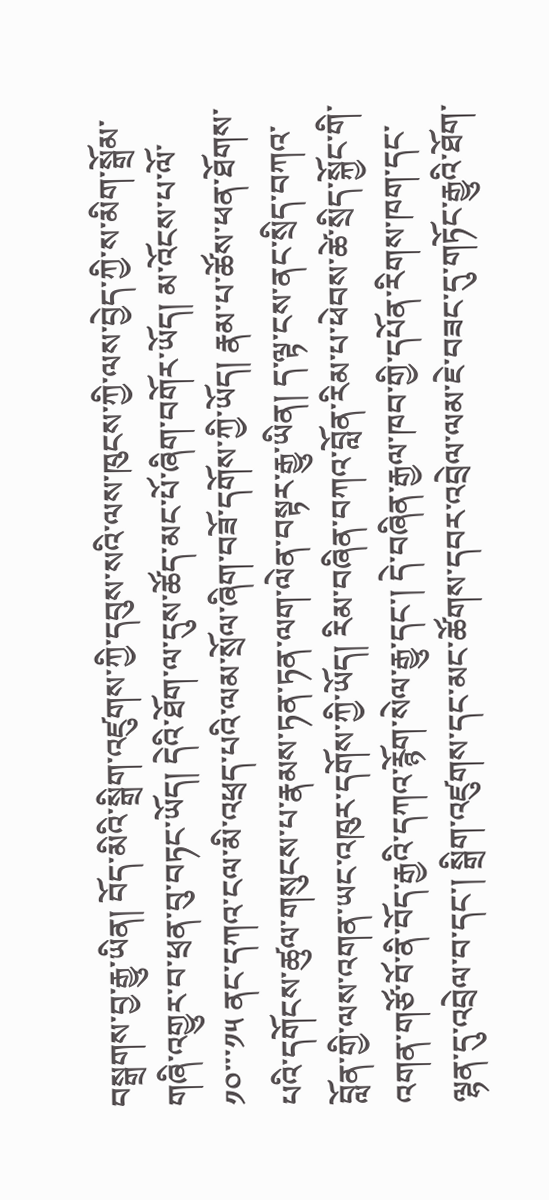བསྒྲགས་བྱ་རྒྱུ་ཡིན། བོད་མིའི་སྒྲིག་འཛུགས་ཀྱི་དབུས་སའི་ལས་ཁུངས་ཀྱི་ལས་བྱེད་ཀྱི་ས་མིག་སྒྲོམ་གཞི་འགྱུར་བ་ཕྲན་བུ་བཏང་ཡོད། དེའི་ཐོག་ལ་དུས་ཚོད་མང་པོ་ཞིག་བགོར་ཡོད། མ་འོངས་པ་ལོ་ ༡༠་་་༡༥ ནང་དཀའ་ངལ་མི་འཕྲད་པའི་ལམ་སྲོལ་ཞིག་བཟོ་དགོས་ཀྱི་ཡོད། རྣམ་པ་ཚོས་ཕན་ཐོགས་པའི་དགོངས་ཚུལ་གསུངས་པ་རྣམས་ཏན་ཏན་ལག་ལེན་བསྟར་རྒྱུ་ཡིན། ད་ལྟ་ངས་ནང་སྲིད་བཀའ་བློན་གྱི་ལས་འགན་ཡང་འཁུར་དགོས་ཀྱི་ཡོད། རིམ་བཞིན་བཀའ་བློན་རིམ་པ་ཕེབས་ཚེ་སྲིད་སྐྱོང་གི་འགན་གཙོ་བོ་ནི་བོད་རྒྱའི་དཀའ་རྙོག་སེལ་རྒྱུ་དང་། དེ་བཞིན་རྒྱལ་ཁབ་གྱི་དཔོན་རིགས་ཁག་དང་ལྷན་དུ་འབྲེལ་བ་དང་། སྒྲིག་འཛུགས་དང་མང་ཚོགས་དབར་འབྲེལ་ལམ་ཇེ་བཟང་དུ་གཏོང་རྒྱུའི་ཐོག་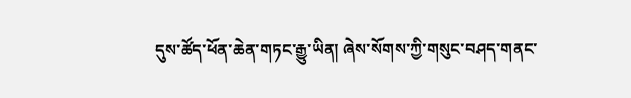དུས་ཚོད་ཕོན་ཆེན་གཏང་རྒྱུ་ཡིན། ཞེས་སོགས་ཀྱི་གསུང་བཤད་གནང་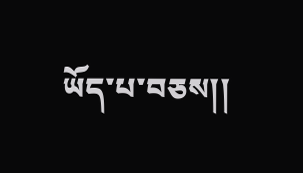ཡོད་པ་བཅས།།